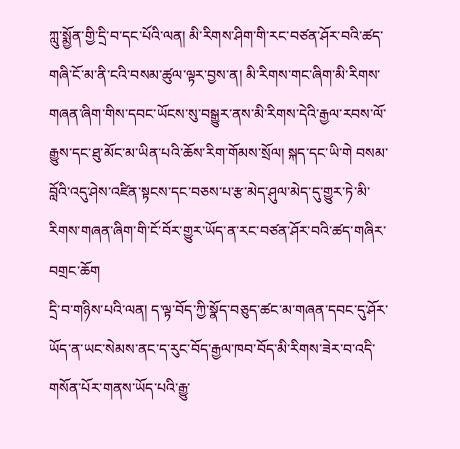ཀླུ་སྨྱོན་གྱི་དྲི་བ་དང་པོའི་ལན། མི་རིགས་ཤིག་གི་རང་བཙན་ཤོར་བའི་ཚད་གཞི་ངོ་མ་ནི་ངའི་བསམ་ཚུལ་ལྟར་བྱས་ན། མི་རིགས་གང་ཞིག་མི་རིགས་གཞན་ཞིག་གིས་དབང་ཡོངས་སུ་བསྒྱུར་ནས་མི་རིགས་དེའི་རྒྱལ་རབས་ལོ་རྒྱུས་དང་ཐུ་མོང་མ་ཡིན་པའི་ཆོས་རིག་གོམས་སྲོལ། སྐད་དང་ཡི་གེ བསམ་བློའི་འདུ་ཤེས་འཛིན་སྟངས་དང་བཅས་པ་རྩ་མེད་ཤུལ་མེད་དུ་གྱུར་ཏེ་མི་རིགས་གཞན་ཞིག་གི་ངོ་བོར་གྱུར་ཡོད་ན་རང་བཙན་ཤོར་བའི་ཚད་གཞིར་བགྲང་ཆོག
དྲི་བ་གཉིས་པའི་ལན། ད་ལྟ་བོད་ཀྱི་སྣོད་བཅུད་ཚང་མ་གཞན་དབང་དུ་ཤོར་ཡོད་ན་ཡང་སེམས་ནང་ད་རུང་བོད་རྒྱལ་ཁབ་བོད་མི་རིགས་ཟེར་བ་འདི་གསོན་པོར་གནས་ཡོད་པའི་རྒྱུ་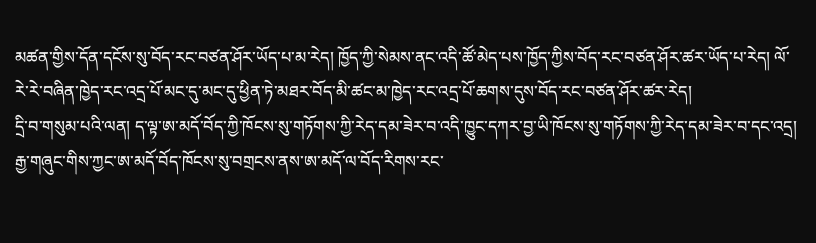མཚན་གྱིས་དོན་དངོས་སུ་བོད་རང་བཙན་ཤོར་ཡོད་པ་མ་རེད། ཁྱོད་ཀྱི་སེམས་ནང་འདི་ཚོ་མེད་པས་ཁྱོད་ཀྱིས་བོད་རང་བཙན་ཤོར་ཚར་ཡོད་པ་རེད། ལོ་རེ་རེ་བཞིན་ཁྱེད་རང་འདྲ་པོ་མང་དུ་མང་དུ་ཕྱིན་ཏེ་མཐར་བོད་མི་ཚང་མ་ཁྱེད་རང་འདྲ་པོ་ཆགས་དུས་བོད་རང་བཙན་ཤོར་ཚར་རེད།
དྲི་བ་གསུམ་པའི་ལན། ད་ལྟ་ཨ་མདོ་བོད་ཀྱི་ཁོངས་སུ་གཏོགས་ཀྱི་རེད་དམ་ཟེར་བ་འདི་ཁྱུང་དཀར་བྱ་ཡི་ཁོངས་སུ་གཏོགས་ཀྱི་རེད་དམ་ཟེར་བ་དང་འདྲ། རྒྱ་གཞུང་གིས་ཀྱང་ཨ་མདོ་བོད་ཁོངས་སུ་བགྲངས་ནས་ཨ་མདོ་ལ་བོད་རིགས་རང་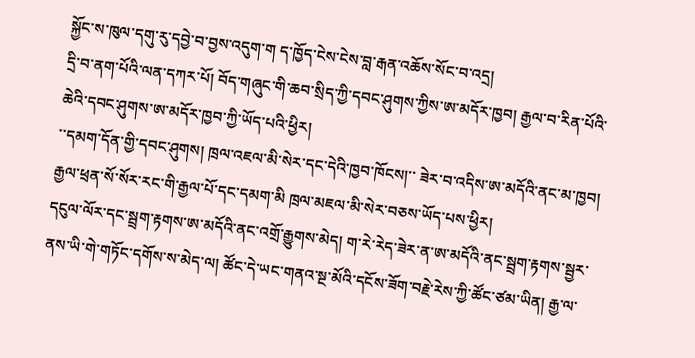སྐྱོང་ས་ཁུལ་དགུ་རུ་དབྱེ་བ་བྱས་འདུག་ག ད་ཁྱོད་ངེས་ངེས་བླ་རྒན་འཆོས་སོང་བ་འདྲ།
དྲི་བ་ནག་པོའི་ལན་དཀར་པོ། བོད་གཞུང་གི་ཆབ་སྲིད་ཀྱི་དབང་ཤུགས་ཀྱིས་ཨ་མདོར་ཁྱབ། རྒྱལ་བ་རིན་པོའི་ཆེའི་དབང་ཤུགས་ཨ་མདོར་ཁྱབ་ཀྱི་ཡོད་པའི་ཕྱིར།
་་དམག་དོན་གྱི་དབང་ཤུགས། ཁྲལ་འཇལ་མི་སེར་དང་དེའི་ཁྱབ་ཁོངས།་་ ཟེར་བ་འདིས་ཨ་མདོའི་ནང་མ་ཁྱབ། རྒྱལ་ཕྲན་སོ་སོར་རང་གི་རྒྱལ་པོ་དང་དམག་མི ཁྲལ་མཇལ་མི་སེར་བཅས་ཡོད་པས་ཕྱིར།
དངུལ་ལོར་དང་སྦྲག་རྟགས་ཨ་མདོའི་ནང་འགྲོ་རྒྱུགས་མེད། ག་རེ་རེད་ཟེར་ན་ཨ་མདོའི་ནང་སྦྲག་རྟགས་སྦྱར་ནས་ཡི་གེ་གཏོང་དགོས་ས་མེད་ལ། ཚོང་དེ་ཡང་གནའ་སྔ་མོའི་དངོས་ཟོག་བརྗེ་རེས་ཀྱི་ཚོང་ཙམ་ཡིན། རྒྱ་ལ་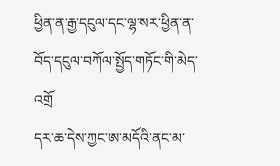ཕྱིན་ན་རྒྱ་དངུལ་དང་ལྷ་སར་ཕྱིན་ན་བོད་དངུལ་བཀོལ་སྤྱོད་གཏོང་གི་མེད་འགྲོ
དར་ཆ་དེས་ཀྱང་ཨ་མདོའི་ནང་མ་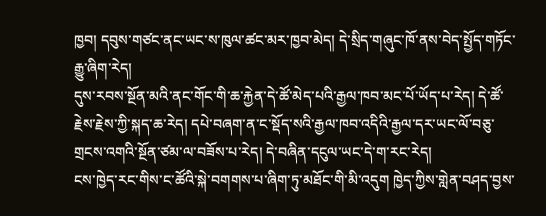ཁྱབ། དབུས་གཙང་ནང་ཡང་ས་ཁུལ་ཚང་མར་ཁྱབ་མེད། དེ་སྲིད་གཞུང་ཁོ་ནས་བེད་སྤྱོད་གཏོང་རྒྱུ་ཞིག་རེད།
དུས་རབས་སྔོན་མའི་ནང་གོང་གི་ཆ་རྐྱེན་དེ་ཚོ་མེད་པའི་རྒྱལ་ཁབ་མང་པོ་ཡོད་པ་རེད། དེ་ཚོ་རྗེས་རྗེས་ཀྱི་སྐད་ཆ་རེད། དཔེ་བཞག་ན་ང་སྡོད་སའི་རྒྱལ་ཁབ་འདིའི་རྒྱལ་དར་ཡང་ལོ་བཅུ་གྲངས་འགའི་སྔོན་ཙམ་ལ་བཟོས་པ་རེད། དེ་བཞིན་དངུལ་ཡང་དེ་ག་རང་རེད།
ངས་ཁྱེད་རང་གིས་ང་ཚོའི་སྐེ་བགགས་པ་ཞིག་ཏུ་མཐོང་གི་མི་འདུག ཁྱེད་ཀྱིས་གླེན་བཤད་བྱས་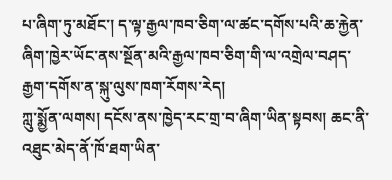པ་ཞིག་ཏུ་མཐོང་། ད་ལྟ་རྒྱལ་ཁབ་ཅིག་ལ་ཚང་དགོས་པའི་ཆ་རྐྱེན་ཞིག་ཁྱེར་ཡོང་ནས་སྔོན་མའི་རྒྱལ་ཁབ་ཅིག་གི་ལ་འགྲེལ་བཤད་རྒྱག་དགོས་ན་སྐུ་ལུས་ཁག་རོགས་རེད།
ཀླུ་སྨྱོན་ལགས། དངོས་ནས་ཁྱེད་རང་གྲ་བ་ཞིག་ཡིན་སྟབས། ཆང་ནི་འཐུང་མེད་ནོ་ཁོ་ཐག་ཡིན་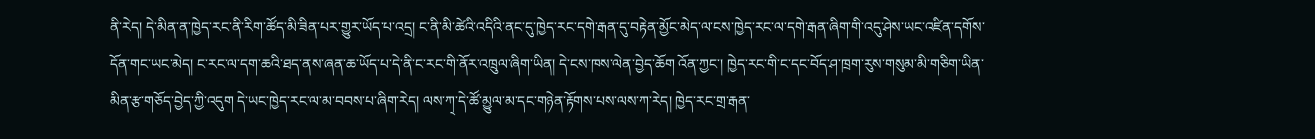ནི་རེད། དེ་མིན་ན་ཁྱེད་རང་ནི་རིག་ཚོད་མི་ཟིན་པར་གྱུར་ཡོད་པ་འདྲ། ང་ནི་མི་ཚེའི་འདིའི་ནང་དུ་ཁྱེད་རང་དགེ་རྒན་དུ་བརྟེན་མྱོང་མེད་ལ་ངས་ཁྱེད་རང་ལ་དགེ་རྒན་ཞིག་གི་འདུ་ཤེས་ཡང་འཛིན་དགོས་དོན་གང་ཡང་མེད། ང་རང་ལ་དག་ཆའི་ཐད་ནས་ཞན་ཆ་ཡོད་པ་དེ་ནི་ང་རང་གི་ནོར་འཁྲུལ་ཞིག་ཡིན། དེ་ངས་ཁས་ལེན་བྱེད་ཆོག འོན་ཀྱང་། ཁྱེད་རང་གི་ང་དང་བོད་ཤ་ཁྲག་རུས་གསུམ་མི་གཅིག་ཡིན་མིན་རྩ་གཅོད་བྱེད་ཀྱི་འདུག དེ་ཡང་ཁྱེད་རང་ལ་མ་བབས་པ་ཞིག་རེད། ལས་ཀ྄་དེ་ཚོ་མྱུལ་མ་དང་གཉེན་རྟོགས་པས་ལས་ཀ་རེད། ཁྱེད་རང་གྲ་རྒན་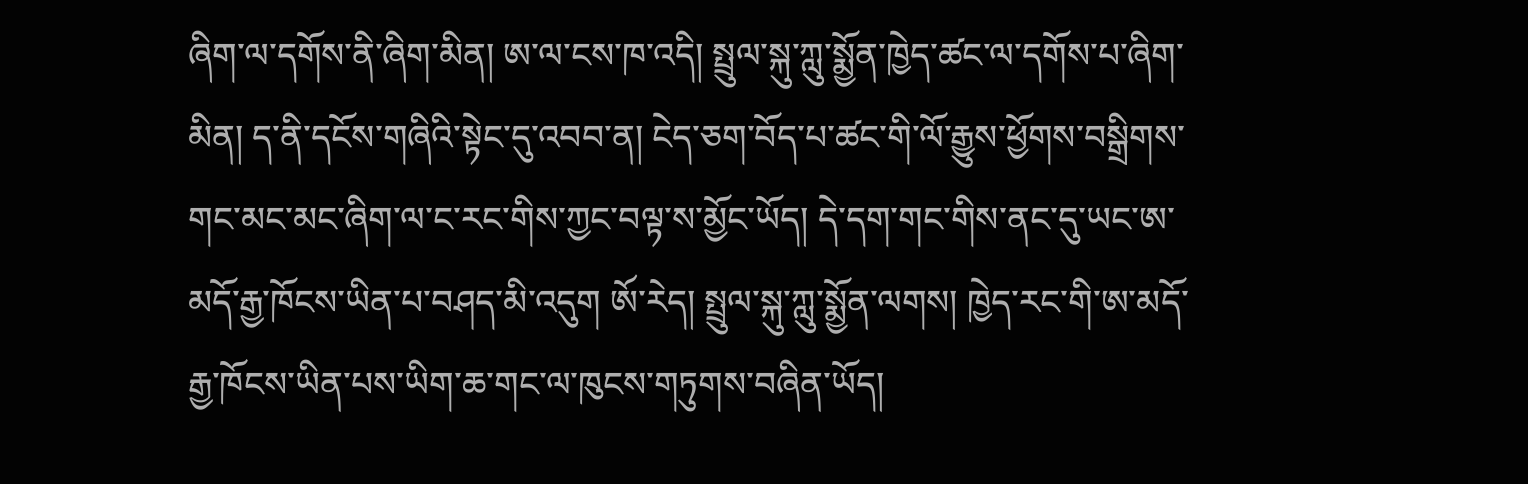ཞིག་ལ་དགོས་ནི་ཞིག་མིན། ཨ་ལ་ངས་ཁ་འདི། སྤྲུལ་སྐུ་ཀླུ་སྨྱོན་ཁྱེད་ཚང་ལ་དགོས་པ་ཞིག་མིན། ད་ནི་དངོས་གཞིའི་སྟེང་དུ་འབབ་ན། ངེད་ཅག་བོད་པ་ཚང་གི་ལོ་རྒྱུས་ཕྱོགས་བསྒྲིགས་གང་མང་མང་ཞིག་ལ་ང་རང་གིས་ཀྱང་བལྟ་ས་མྱོང་ཡོད། དེ་དག་གང་གིས་ནང་དུ་ཡང་ཨ་མདོ་རྒྱ་ཁོངས་ཡིན་པ་བཤད་མི་འདུག ཨོ་རེད། སྤྲུལ་སྐུ་ཀླུ་སྨྱོན་ལགས། ཁྱེད་རང་གི་ཨ་མདོ་རྒྱ་ཁོངས་ཡིན་པས་ཡིག་ཆ་གང་ལ་ཁུངས་གཏུགས་བཞིན་ཡོད།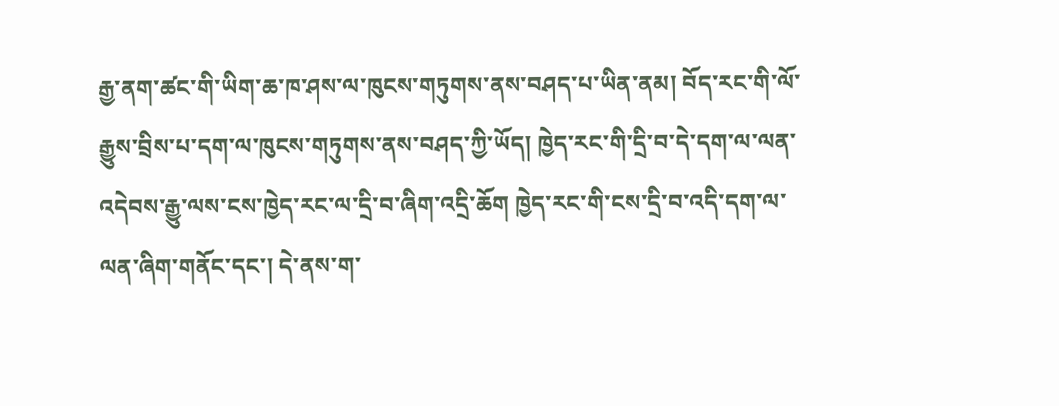རྒྱ་ནག་ཚང་གི་ཡིག་ཆ་ཁ་ཤས་ལ་ཁུངས་གཏུགས་ནས་བཤད་པ་ཡིན་ནམ། བོད་རང་གི་ལོ་རྒྱུས་བྲིས་པ་དག་ལ་ཁུངས་གཏུགས་ནས་བཤད་ཀྱི་ཡོད། ཁྱེད་རང་གི་དྲི་བ་དེ་དག་ལ་ལན་འདེབས་རྒྱུ་ལས་ངས་ཁྱེད་རང་ལ་དྲི་བ་ཞིག་འདྲི་ཆོག ཁྱེད་རང་གི་ངས་དྲི་བ་འདི་དག་ལ་ལན་ཞིག་གནོང་དང་། དེ་ནས་ག་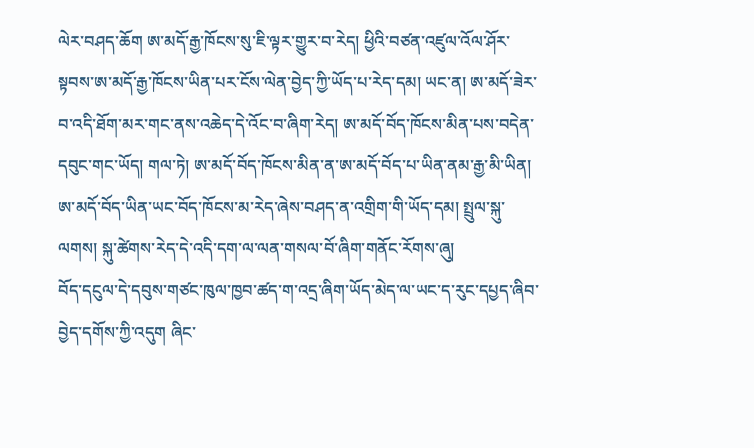ལེར་བཤད་ཆོག ཨ་མདོ་རྒྱ་ཁོངས་སུ་ཇི་ལྟར་གྱུར་བ་རེད། ཕྱིའི་བཙན་འཛུལ་འོལ་ཤོར་སྟབས་ཨ་མདོ་རྒྱ་ཁོངས་ཡིན་པར་ངོས་ལེན་བྱེད་ཀྱི་ཡོད་པ་རེད་དམ། ཡང་ན། ཨ་མདོ་ཟེར་བ་འདི་ཐོག་མར་གང་ནས་འཆེད་དེ་འོང་བ་ཞིག་རེད། ཨ་མདོ་བོད་ཁོངས་མིན་པས་བདེན་དབུང་གང་ཡོད། གལ་ཏེ། ཨ་མདོ་བོད་ཁོངས་མིན་ན་ཨ་མདོ་བོད་པ་ཡིན་ནམ་རྒྱ་མི་ཡིན། ཨ་མདོ་བོད་ཡིན་ཡང་བོད་ཁོངས་མ་རེད་ཞེས་བཤད་ན་འགྲིག་གི་ཡོད་དམ། སྤྲུལ་སྐུ་ལགས། སྐུ་ཚེགས་རེད་དེ་འདི་དག་ལ་ལན་གསལ་བོ་ཞིག་གནོང་རོགས་ཞུ།
བོད་དངུལ་དེ་དབུས་གཙང་ཁུལ་ཁྱབ་ཚད་ག་འདྲ་ཞིག་ཡོད་མེད་ལ་ཡང་ད་རུང་དཔྱད་ཞིབ་བྱེད་དགོས་ཀྱི་འདུག ཞིང་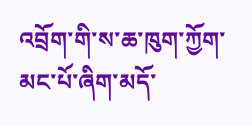འབྲོག་གི་ས་ཆ་ཁུག་ཀྱོག་མང་པོ་ཞིག་མདོ་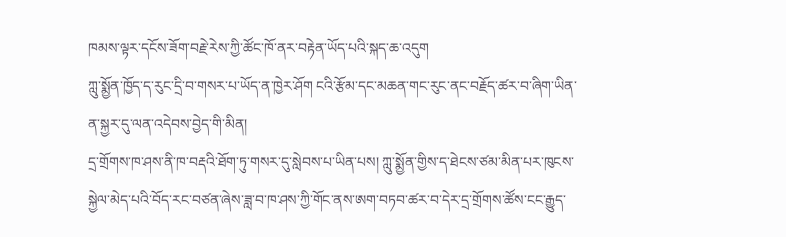ཁམས་ལྟར་དངོས་ཟོག་བརྗེ་རེས་ཀྱི་ཚོང་ཁོ་ནར་བརྟེན་ཡོད་པའི་སྐད་ཆ་འདུག
ཀླུ་སྨྱོན་ཁྱོད་ད་རུང་དྲི་བ་གསར་པ་ཡོད་ན་ཁྱེར་ཤོག ངའི་རྩོམ་དང་མཆན་གང་རུང་ནང་བརྗོད་ཚར་བ་ཞིག་ཡིན་ན་སྐྱར་དུ་ལན་འདེབས་བྱེད་གི་མིན།
དྲ་གྲོགས་ཁ་ཤས་ནི་ཁ་བརྡའི་ཐོག་ཏུ་གསར་དུ་སླེབས་པ་ཡིན་པས། ཀླུ་སྨྱོན་གྱིས་ད་ཐེངས་ཙམ་མིན་པར་ཁུངས་སྐྱེལ་མེད་པའི་བོད་རང་བཙན་ཞེས་ཟླ་བ་ཁ་ཤས་ཀྱི་གོང་ནས་ཨག་བཏབ་ཚར་བ་དེར་དྲ་གྲོགས་ཚོས་ངང་རྒྱུད་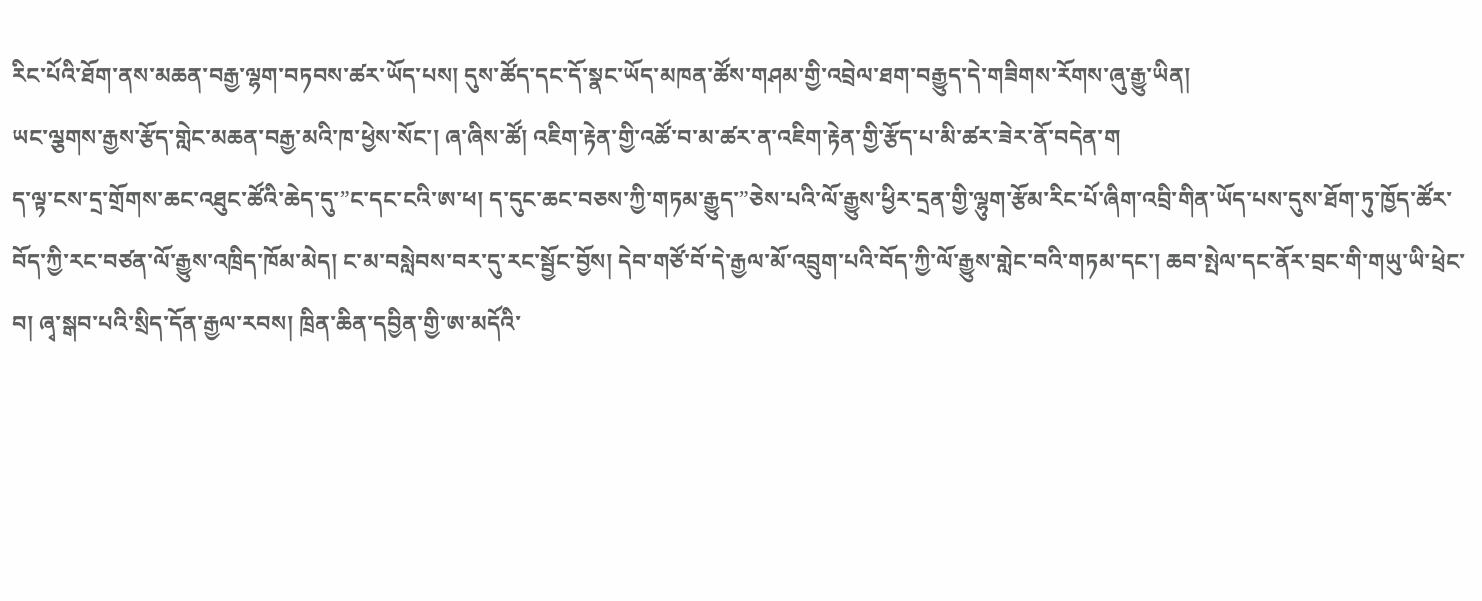རིང་པོའི་ཐོག་ནས་མཆན་བརྒྱ་ལྷག་བཏབས་ཚར་ཡོད་པས། དུས་ཚོད་དང་དོ་སྣང་ཡོད་མཁན་ཚོས་གཤམ་གྱི་འབྲེལ་ཐག་བརྒྱུད་དེ་གཟིགས་རོགས་ཞུ་རྒྱུ་ཡིན།
ཡང་ལྕགས་རྒྱས་རྩོད་གླེང་མཆན་བརྒྱ་མའི་ཁ་ཕྱེས་སོང་། ཞ་ཞིས་ཚོ། འཇིག་རྟེན་གྱི་འཚོ་བ་མ་ཚར་ན་འཇིག་རྟེན་གྱི་རྩོད་པ་མི་ཚར་ཟེར་ནོ་བདེན་ག
ད་ལྟ་ངས་དྲ་གྲོགས་ཆང་འཐུང་ཚོའི་ཆེད་དུ་”ང་དང་ངའི་ཨ་ཕ། ད་དུང་ཆང་བཅས་ཀྱི་གཏམ་རྒྱུད་”ཅེས་པའི་ལོ་རྒྱུས་ཕྱིར་དྲན་གྱི་ལྷུག་རྩོམ་རིང་པོ་ཞིག་འབྲི་གིན་ཡོད་པས་དུས་ཐོག་ཏུ་ཁྱོད་ཚོར་བོད་ཀྱི་རང་བཙན་ལོ་རྒྱུས་འཁྲིད་ཁོམ་མེད། ང་མ་བསླེབས་བར་དུ་རང་སྦྱོང་བྱོས། དེབ་གཙོ་བོ་དེ་རྒྱལ་མོ་འབྲུག་པའི་བོད་ཀྱི་ལོ་རྒྱུས་གླེང་བའི་གཏམ་དང་། ཆབ་སྤེལ་དང་ནོར་བྲང་གི་གཡུ་ཡི་ཕྲེང་བ། ཞྭ་སྒབ་པའི་སྲིད་དོན་རྒྱལ་རབས། ཁྲིན་ཆིན་དབྱིན་གྱི་ཨ་མདོའི་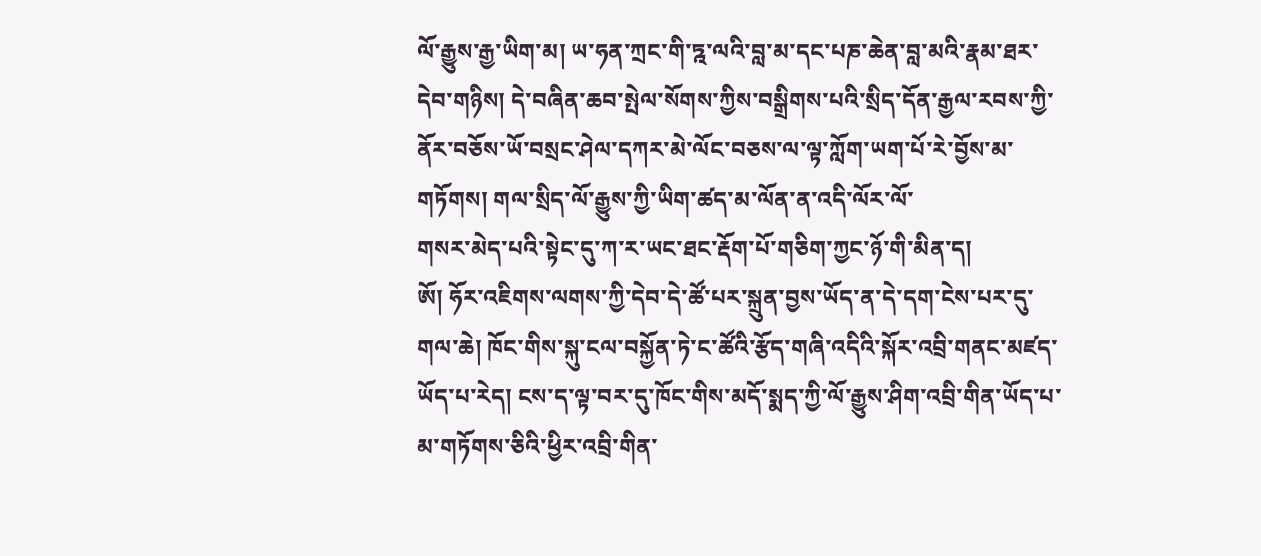ལོ་རྒྱུས་རྒྱ་ཡིག་མ། ཡ་ཧན་ཀྲང་གི་ཏྰ་ལའི་བླ་མ་དང་པཎ་ཆེན་བླ་མའི་རྣམ་ཐར་དེབ་གཉིས། དེ་བཞིན་ཆབ་སྤེལ་སོགས་ཀྱིས་བསྒྲིགས་པའི་སྲིད་དོན་རྒྱལ་རབས་ཀྱི་ནོར་བཅོས་ཡོ་བསྲང་ཤེལ་དཀར་མེ་ལོང་བཅས་ལ་ལྟ་ཀློག་ཡག་པོ་རེ་བྱོས་མ་གཏོགས། གལ་སྲིད་ལོ་རྒྱུས་ཀྱི་ཡིག་ཚད་མ་ལོན་ན་འདི་ལོར་ལོ་
གསར་མེད་པའི་སྟེང་དུ་ཀ་ར་ཡང་ཐང་རྡོག་པོ་གཅིག་ཀྱང་ཉོ་གི་མིན་ད།
ཨོ། ཧོར་འཇིགས་ལགས་ཀྱི་དེབ་དེ་ཚོ་པར་སྐྲུན་བྱས་ཡོད་ན་དེ་དག་ངེས་པར་དུ་གལ་ཆེ། ཁོང་གིས་སྐུ་ངལ་བསྐྱོན་ཏེ་ང་ཚོའི་རྩོད་གཞི་འདིའི་སྐོར་འབྲི་གནང་མཛད་ཡོད་པ་རེད། ངས་ད་ལྟ་བར་དུ་ཁོང་གིས་མདོ་སྨད་ཀྱི་ལོ་རྒྱུས་ཤིག་འབྲི་གིན་ཡོད་པ་མ་གཏོགས་ཅིའི་ཕྱིར་འབྲི་གིན་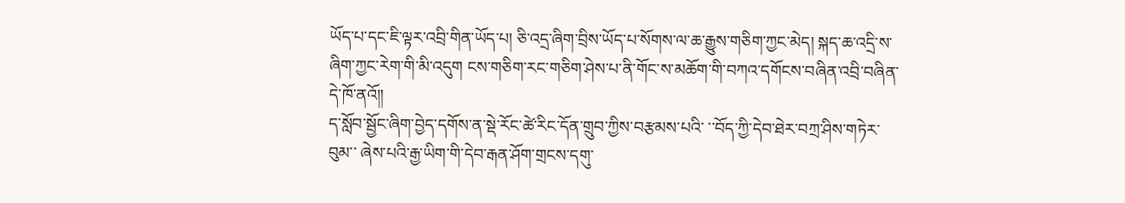ཡོད་པ་དང་ཇི་ལྟར་འབྲི་གིན་ཡོད་པ། ཅི་འདྲ་ཞིག་བྲིས་ཡོད་པ་སོགས་ལ་ཆ་རྒྱུས་གཅིག་ཀྱང་མེད། སྐད་ཆ་འདྲི་ས་ཞིག་ཀྱང་རེག་གི་མི་འདུག ངས་གཅིག་རང་གཅིག་ཤེས་པ་ནི་གོང་ས་མཆོག་གི་བཀའ་དགོངས་བཞིན་འབྲི་བཞིན་དེ་ཁོ་ནའོ།།
ད་སློབ་སྦྱོང་ཞིག་བྱེད་དགོས་ན་སྡེ་རོང་ཚེ་རིང་དོན་གྲུབ་ཀྱིས་བརྩམས་པའི་ ་་བོད་ཀྱི་དེབ་ཐེར་བཀྲ་ཤིས་གཏེར་བུམ་་ ཞེས་པའི་རྒྱ་ཡིག་གི་དེབ་རྒན་ཤོག་གྲངས་དགུ་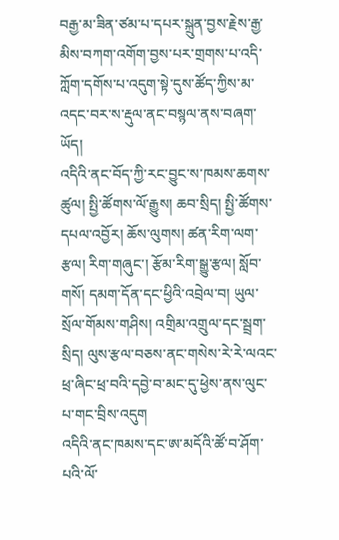བརྒྱ་མ་ཟིན་ཙམ་པ་དཔར་སྐྲུན་བྱས་རྗེས་རྒྱ་མིས་བཀག་འགོག་བྱས་པར་གྲགས་པ་འདི་ཀློག་དགོས་པ་འདུག་སྟེ་དུས་ཚོད་ཀྱིས་མ་འདང་བར་ས་རྡུལ་ནང་བསྙལ་ནས་བཞག་ཡོད།
འདིའི་ནང་བོད་ཀྱི་རང་བྱུང་ས་ཁམས་ཆགས་ཚུལ། སྤྱི་ཚོགས་ལོ་རྒྱུས། ཆབ་སྲིད། སྤྱི་ཚོགས་དཔལ་འབྱོར། ཆོས་ལུགས། ཚན་རིག་ལག་རྩལ། རིག་གཞུང་། རྩོམ་རིག་སྒྱུ་རྩལ། སློབ་གསོ། དམག་དོན་དང་ཕྱིའི་འབྲེལ་བ། ཡུལ་སྲོལ་གོམས་གཤིས། འགྲིམ་འགྲུལ་དང་སྦྲག་སྲིད། ལུས་རྩལ་བཅས་ནང་གསེས་རེ་རེ་ལའང་ཕྲ་ཞིང་ཕྲ་བའི་དབྱེ་བ་མང་དུ་ཕྱེས་ནས་ལུང་པ་གང་བྲིས་འདུག
འདིའི་ནང་ཁམས་དང་ཨ་མདོའི་ཚོ་བ་ཤོག་པའི་ལོ་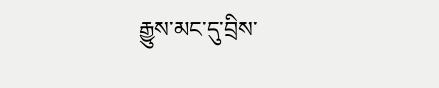རྒྱུས་མང་དུ་བྲིས་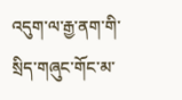འདུག་ལ་རྒྱ་ནག་གི་སྲིད་གཞུང་གོང་མ་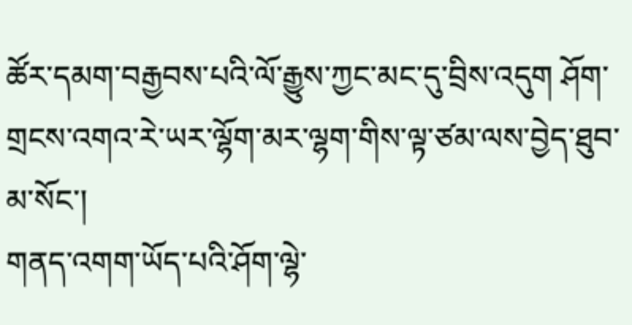ཚོར་དམག་བརྒྱབས་པའི་ལོ་རྒྱུས་ཀྱང་མང་དུ་བྲིས་འདུག ཤོག་གྲངས་འགའ་རེ་ཡར་ལྷོག་མར་ལྷག་གིས་ལྟ་ཙམ་ལས་བྱེད་ཐུབ་མ་སོང་།
གནད་འགག་ཡོད་པའི་ཤོག་ལྷེ་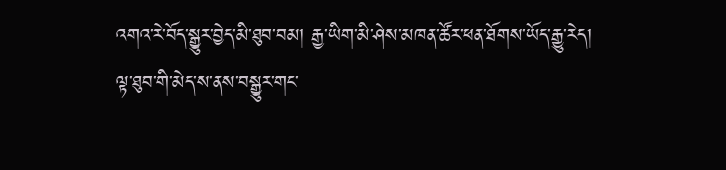འགའ་རེ་བོད་སྒྱུར་བྱེད་མི་ཐུབ་བམ། རྒྱ་ཡིག་མི་ཤེས་མཁན་ཚོར་ཕན་ཐོགས་ཡོད་རྒྱུ་རེད།
ལྟ་ཐུབ་གི་མེད་ས་ནས་བསྒྱུར་གང་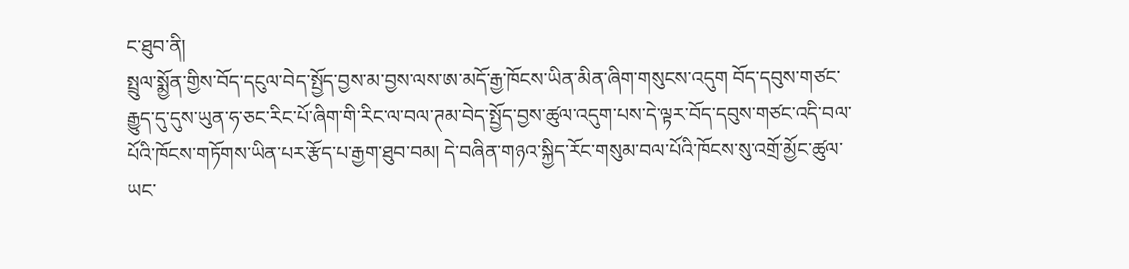ང་ཐུབ་ནི།
སྤྲུལ་སྨྱོན་གྱིས་བོད་དངུལ་བེད་སྤྱོད་བྱས་མ་བྱས་ལས་ཨ་མདོ་རྒྱ་ཁོངས་ཡིན་མིན་ཞིག་གསུངས་འདུག བོད་དབུས་གཙང་རྒྱུད་དུ་དུས་ཡུན་ཧ་ཅང་རིང་པོ་ཞིག་གི་རིང་ལ་བལ་ཊམ་བེད་སྤྱོད་བྱས་ཚུལ་འདུག་པས་དེ་ལྟར་བོད་དབུས་གཙང་འདི་བལ་པོའི་ཁོངས་གཏོགས་ཡིན་པར་རྩོད་པ་རྒྱག་ཐུབ་བམ། དེ་བཞིན་གཉའ་སྐྱིད་རོང་གསུམ་བལ་པོའི་ཁོངས་སུ་འགྲོ་མྱོང་ཚུལ་ཡང་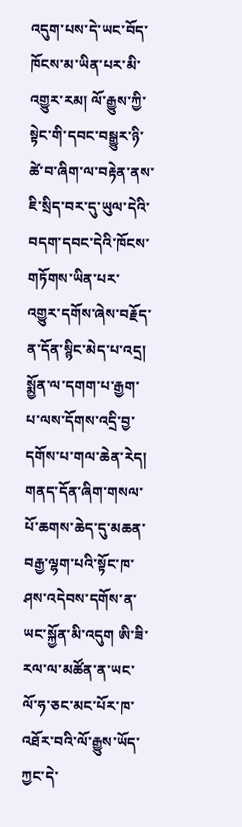འདུག་པས་དེ་ཡང་བོད་ཁོངས་མ་ཡིན་པར་མི་འགྱུར་རམ། ལོ་རྒྱུས་ཀྱི་སྟེང་གི་དབང་བསྒྱུར་ཉི་ཚེ་བ་ཞིག་ལ་བརྟེན་ནས་ཇི་སྲིད་བར་དུ་ཡུལ་དེའི་བདག་དབང་དེའི་ཁོངས་གཏོགས་ཡིན་པར་འགྱུར་དགོས་ཞེས་བརྗོད་ན་དོན་སྙིང་མེད་པ་འདྲ། སྨྱོན་ལ་དགག་པ་རྒྱག་པ་ལས་དོགས་འདྲི་བྱ་དགོས་པ་གལ་ཆེན་རེད། གནད་དོན་ཞིག་གསལ་པོ་ཆགས་ཆེད་དུ་མཆན་བརྒྱ་ལྷག་པའི་སྟོང་ཁ་ཤས་འདེབས་དགོས་ན་ཡང་སྐྱོན་མི་འདུག ཨི་ཟི་རལ་ལ་མཚོན་ན་ཡང་ལོ་ཧ་ཅང་མང་པོར་ཁ་འཐོར་བའི་ལོ་རྒྱུས་ཡོད་ཀྱང་དེ་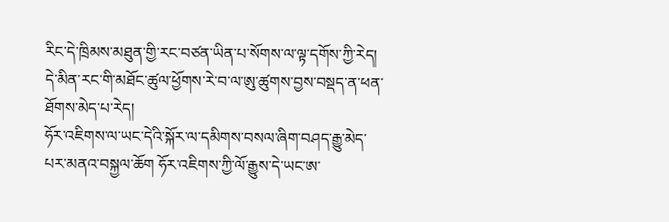རིང་དེ་ཁྲིམས་མཐུན་གྱི་རང་བཙན་ཡིན་པ་སོགས་ལ་ལྟ་དགོས་ཀྱི་རེད། དེ་མིན་རང་གི་མཐོང་ཚུལ་ཕྱོགས་རེ་བ་ལ་ཨུ་ཚུགས་བྱས་བསྡད་ན་ཕན་ཐོགས་མེད་པ་རེད།
ཧོར་འཇིགས་ལ་ཡང་དེའི་སྐོར་ལ་དམིགས་བསལ་ཞིག་བཤད་རྒྱུ་མེད་པར་མནའ་བསྐྱལ་ཆོག ཧོར་འཇིགས་ཀྱི་ལོ་རྒྱུས་དེ་ཡང་ཨ་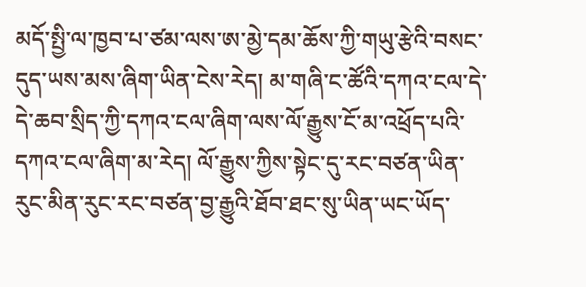མདོ་སྤྱི་ལ་ཁྱབ་པ་ཙམ་ལས་ཨ་མྱེ་དམ་ཆོས་ཀྱི་གཡུ་རྩེའི་བསང་དུད་ཡས་མས་ཞིག་ཡིན་ངེས་རེད། མ་གཞི་ང་ཚོའི་དཀའ་ངལ་དེ་དེ་ཆབ་སྲིད་ཀྱི་དཀའ་ངལ་ཞིག་ལས་ལོ་རྒྱུས་ངོ་མ་འཕྲོད་པའི་དཀའ་ངལ་ཞིག་མ་རེད། ལོ་རྒྱུས་ཀྱིས་སྟེང་དུ་རང་བཙན་ཡིན་རུང་མིན་རུང་རང་བཙན་བྱ་རྒྱུའི་ཐོབ་ཐང་སུ་ཡིན་ཡང་ཡོད་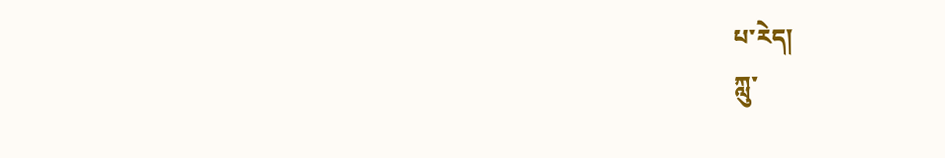པ་རེད།
ཀླུ་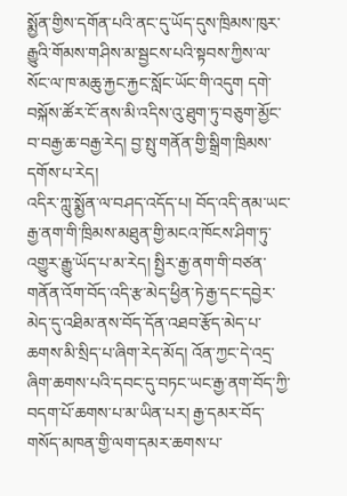སྨྱོན་གྱིས་དགོན་པའི་ནང་དུ་ཡོད་དུས་ཁྲིམས་ཁུར་རྒྱུའི་གོམས་གཤིས་མ་སྦྱངས་པའི་སྟབས་ཀྱིས་ལ་སོང་ལ་ཁ་མཆུ་རྐྱང་རྐྱང་སློང་ཡོང་གི་འདུག དགེ་བསྐོས་ཚོར་ངོ་ནས་མི་འདིས་འུ་ཐུག་ཏུ་བཅུག་མྱོང་བ་བརྒྱ་ཆ་བརྒྱ་རེད། བྱ་སྤུ་གནོན་གྱི་སྒྲིག་ཁྲིམས་དགོས་པ་རེད།
འདིར་ཀླུ་སྨྱོན་ལ་བཤད་འདོད་པ། བོད་འདི་ནམ་ཡང་རྒྱ་ནག་གི་ཁྲིམས་མཐུན་གྱི་མངའ་ཁོངས་ཤིག་ཏུ་འགྱུར་རྒྱུ་ཡོད་པ་མ་རེད། སྤྱིར་རྒྱ་ནག་གི་བཙན་གནོན་འོག་བོད་འདི་རྩ་མེད་ཕྱིན་ཏེ་རྒྱ་དང་དབྱེར་མེད་དུ་འཐིམ་ནས་བོད་དོན་འཐབ་རྩོད་མེད་པ་ཆགས་མི་སྲིད་པ་ཞིག་རེད་མོད། འོན་ཀྱང་དེ་འདྲ་ཞིག་ཆགས་པའི་དབང་དུ་བཏང་ཡང་རྒྱ་ནག་བོད་ཀྱི་བདག་པོ་ཆགས་པ་མ་ཡིན་པར། རྒྱ་དམར་བོད་གསོད་མཁན་གྱི་ལག་དམར་ཆགས་པ་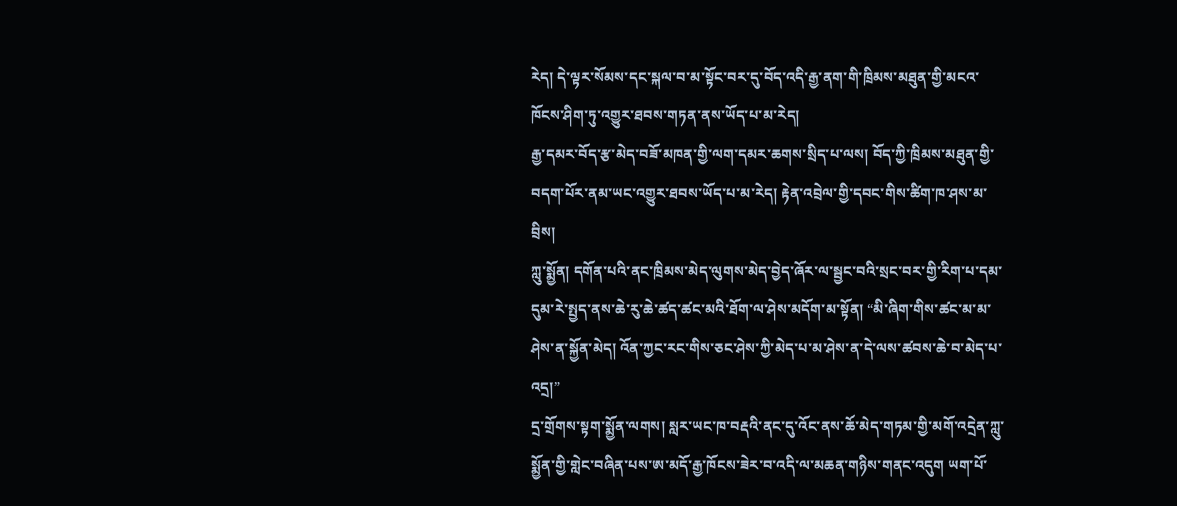རེད། དེ་ལྟར་སོམས་དང་སྐལ་བ་མ་སྟོང་བར་དུ་བོད་འདི་རྒྱ་ནག་གི་ཁྲིམས་མཐུན་གྱི་མངའ་ཁོངས་ཤིག་ཏུ་འགྱུར་ཐབས་གཏན་ནས་ཡོད་པ་མ་རེད།
རྒྱ་དམར་བོད་རྩ་མེད་བཟོ་མཁན་གྱི་ལག་དམར་ཆགས་སྲིད་པ་ལས། བོད་ཀྱི་ཁྲིམས་མཐུན་གྱི་བདག་པོར་ནམ་ཡང་འགྱུར་ཐབས་ཡོད་པ་མ་རེད། རྟེན་འབྲེལ་གྱི་དབང་གིས་ཚིག་ཁ་ཤས་མ་བྲིས།
ཀླུ་སྨྱོན། དགོན་པའི་ནང་ཁྲིམས་མེད་ལུགས་མེད་བྱེད་ཞོར་ལ་སྦྱང་བའི་སྲང་བར་གྱི་རིག་པ་དམ་དུམ་རེ་སྤྱད་ནས་ཆེ་རུ་ཆེ་ཚད་ཚང་མའི་ཐོག་ལ་ཤེས་མདོག་མ་སྟོན། “མི་ཞིག་གིས་ཚང་མ་མ་ཤེས་ན་སྐྱོན་མེད། འོན་ཀྱང་རང་གིས་ཅང་ཤེས་ཀྱི་མེད་པ་མ་ཤེས་ན་དེ་ལས་ཚབས་ཆེ་བ་མེད་པ་འདྲ།”
དྲ་གྲོགས་སྟག་སྨྱོན་ལགས། སླར་ཡང་ཁ་བརྡའི་ནང་དུ་འོང་ནས་ཆོ་མེད་གཏམ་གྱི་མགོ་འདྲེན་ཀླུ་སྨྱོན་གྱི་གླེང་བཞིན་པས་ཨ་མདོ་རྒྱ་ཁོངས་ཟེར་བ་འདི་ལ་མཆན་གཉིས་གནང་འདུག ཡག་པོ་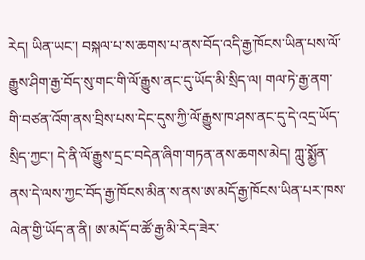རེད། ཡིན་ཡང་། བསྐལ་པ་ས་ཆགས་པ་ནས་བོད་འདི་རྒྱ་ཁོངས་ཡིན་པས་ལོ་རྒྱུས་ཤིག་རྒྱ་བོད་སུ་གང་གི་ལོ་རྒྱུས་ནང་དུ་ཡོད་མི་སྲིད་ལ། གལ་ཏེ་རྒྱ་ནག་གི་བཙན་འོག་ནས་བྲིས་པས་དེང་དུས་ཀྱི་ལོ་རྒྱུས་ཁ་ཤས་ནང་དུ་དེ་འདྲ་ཡོད་སྲིད་ཀྱང་། དེ་ནི་ལོ་རྒྱུས་དྲང་བདེན་ཞིག་གཏན་ནས་ཆགས་མེད། ཀླུ་སྨྱོན་ནས་དེ་ལས་ཀྱང་བོད་རྒྱ་ཁོངས་མིན་ས་ནས་ཨ་མདོ་རྒྱ་ཁོངས་ཡིན་པར་ཁས་ལེན་གྱི་ཡོད་ན་ནི། ཨ་མདོ་བ་ཚོ་རྒྱ་མི་རེད་ཟེར་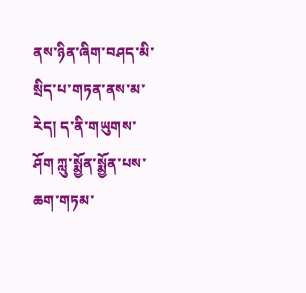ནས་ཉིན་ཞིག་བཤད་མི་སྲིད་པ་གཏན་ནས་མ་རེད། ད་ནི་གཡུགས་ཤོག ཀླུ་སྨྱོན་སྨྱོན་པས་ཆག་གཏམ་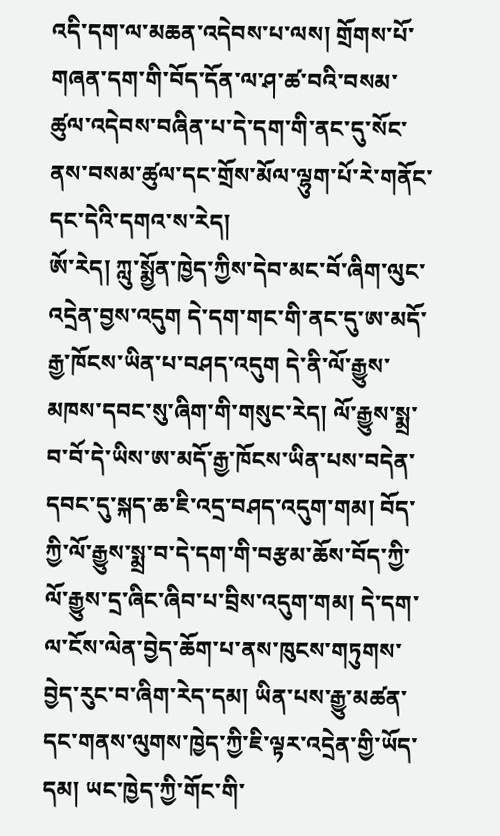འདི་དག་ལ་མཆན་འདེབས་པ་ལས། གྲོགས་པོ་གཞན་དག་གི་བོད་དོན་ལ་ཤ་ཚ་བའི་བསམ་ཚུལ་འདེབས་བཞིན་པ་དེ་དག་གི་ནང་དུ་སོང་ནས་བསམ་ཚུལ་དང་གྲོས་མོལ་ལྷུག་པོ་རེ་གནོང་དང་དེའི་དགའ་ས་རེད།
ཨོ་རེད། ཀླུ་སྨྱོན་ཁྱེད་ཀྱིས་དེབ་མང་བོ་ཞིག་ལུང་འདྲེན་བྱས་འདུག དེ་དག་གང་གི་ནང་དུ་ཨ་མདོ་རྒྱ་ཁོངས་ཡིན་པ་བཤད་འདུག དེ་ནི་ལོ་རྒྱུས་མཁས་དབང་སུ་ཞིག་གི་གསུང་རེད། ལོ་རྒྱུས་སྨྲ་བ་བོ་དེ་ཡིས་ཨ་མདོ་རྒྱ་ཁོངས་ཡིན་པས་བདེན་དབང་དུ་སྐད་ཆ་ཇི་འདྲ་བཤད་འདུག་གམ། བོད་ཀྱི་ལོ་རྒྱུས་སྨྲ་བ་དེ་དག་གི་བརྩམ་ཆོས་བོད་ཀྱི་ལོ་རྒྱུས་དྲ་ཞིང་ཞིབ་པ་བྲིས་འདུག་གམ། དེ་དག་ལ་ངོས་ལེན་བྱེད་ཆོག་པ་ནས་ཁུངས་གཏུགས་བྱེད་རུང་བ་ཞིག་རེད་དམ། ཡིན་པས་རྒྱུ་མཚན་དང་གནས་ལུགས་ཁྱེད་ཀྱི་ཇི་ལྟར་འདྲེན་གྱི་ཡོད་དམ། ཡང་ཁྱེད་ཀྱི་གོང་གི་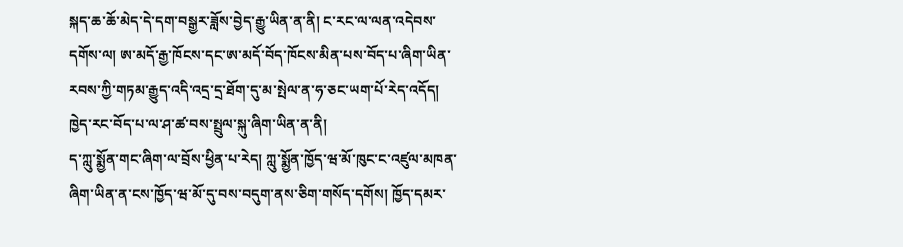སྐད་ཆ་ཆོ་མེད་དེ་དག་བསྒྱར་ཟློས་བྱེད་རྒྱུ་ཡིན་ན་ནི། ང་རང་ལ་ལན་འདེབས་དགོས་ལ། ཨ་མདོ་རྒྱ་ཁོངས་དང་ཨ་མདོ་བོད་ཁོངས་མིན་པས་བོད་པ་ཞིག་ཡིན་རབས་ཀྱི་གཏམ་རྒྱུད་འདི་འདྲ་དྲ་ཐོག་དུ་མ་སྤེལ་ན་ཧ་ཅང་ཡག་པོ་རེད་འདོད། ཁྱེད་རང་བོད་པ་ལ་ཤ་ཚ་བས་སྤྲུལ་སྐུ་ཞིག་ཡིན་ན་ནི།
ད་ཀླུ་སྨྱོན་གང་ཞིག་ལ་བྲོས་ཕྱིན་པ་རེད། ཀླུ་སྨྱོན་ཁྱོད་ཝ་མོ་ཁུང་ང་འཛུལ་མཁན་ཞིག་ཡིན་ན་ངས་ཁྱོད་ཝ་མོ་དུ་བས་བདུག་ནས་ཅིག་གསོད་དགོས། ཁྱོད་དམར་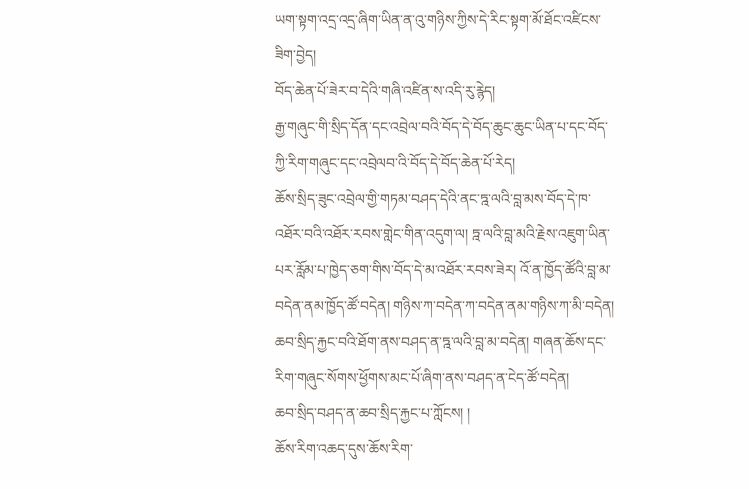ཡག་སྟག་འདྲ་འདྲ་ཞིག་ཡིན་ན་འུ་གཉིས་ཀྱིས་དེ་རིང་སྟག་མོ་ཐོང་འཛིངས་ཟིག་བྱེད།
བོད་ཆེན་པོ་ཟེར་བ་དེའི་གཞི་འཛིན་ས་འདི་རུ་རྙེད།
རྒྱ་གཞུང་གི་སྲིད་དོན་དང་འབྲེལ་བའི་བོད་དེ་བོད་ཆུང་ཆུང་ཡིན་པ་དང་བོད་ཀྱི་རིག་གཞུང་དང་འབྲེལབ་འི་བོད་དེ་བོད་ཆེན་པོ་རེད།
ཆོས་སྲིད་ཟུང་འབྲེལ་གྱི་གཏམ་བཤད་དེའི་ནང་ཏྰ་ལའི་བླ་མས་བོད་དེ་ཁ་འཐོར་བའི་འཐོར་རབས་གླེང་གིན་འདུག་ལ། ཏྰ་ལའི་བླ་མའི་རྗེས་འཇུག་ཡིན་པར་རློམ་པ་ཁྱེད་ཅག་གིས་བོད་དེ་མ་འཐོར་རབས་ཟེར། འོ་ན་ཁྱོད་ཚོའི་བླ་མ་བདེན་ནམ་ཁྱོད་ཚོ་བདེན། གཉིས་ཀ་བདེན་ཀ་བདེན་ནམ་གཉིས་ཀ་མི་བདེན།
ཆབ་སྲིད་རྐྱང་བའི་ཐོག་ནས་བཤད་ན་ཏྰ་ལའི་བླ་མ་བདེན། གཞན་ཆོས་དང་རིག་གཞུང་སོགས་ཕྱོགས་མང་པོ་ཞིག་ནས་བཤད་ན་ངེད་ཚོ་བདེན།
ཆབ་སྲིད་བཤད་ན་ཆབ་སྲིད་རྐྱང་པ་ཀློངས། །
ཆོས་རིག་འཆད་དུས་ཆོས་རིག་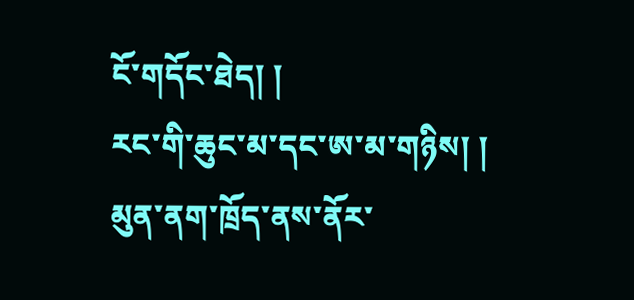ངོ་གདོང་ཐེད། །
རང་གི་ཆུང་མ་དང་ཨ་མ་གཉིས། །
མུན་ནག་ཁྲོད་ནས་ནོར་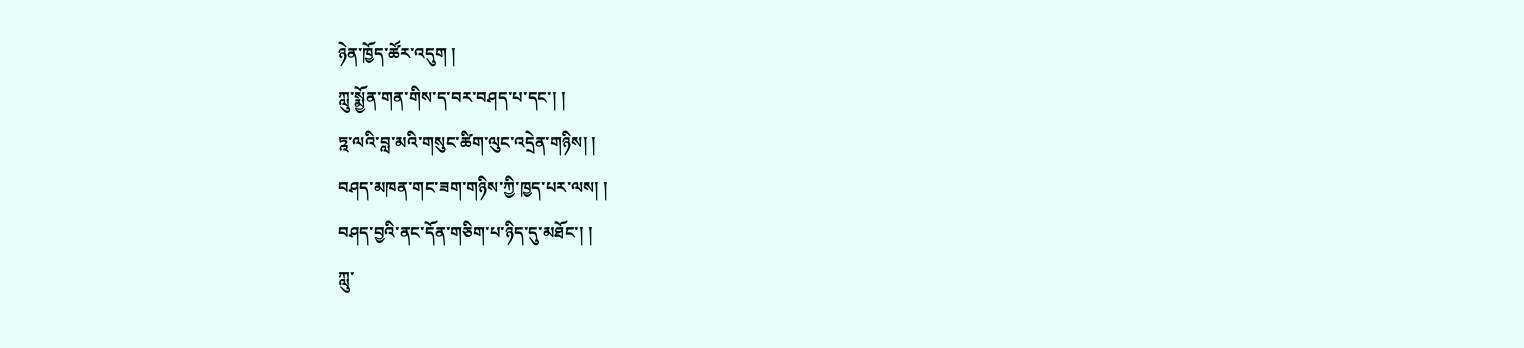ཉེན་ཁྱོད་ཚོར་འདུག །
ཀླུ་སྨྱོན་གན་གིས་ད་བར་བཤད་པ་དང་། །
ཏྰ་ལའི་བླ་མའི་གསུང་ཚིག་ལུང་འདྲེན་གཉིས། །
བཤད་མཁན་གང་ཟག་གཉིས་ཀྱི་ཁྱད་པར་ལས། །
བཤད་བྱའི་ནང་དོན་གཅིག་པ་ཉིད་དུ་མཐོང་། །
ཀླུ་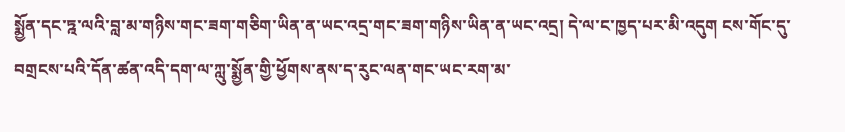སྨྱོན་དང་ཏྰ་ལའི་བླ་མ་གཉིས་གང་ཟག་གཅིག་ཡིན་ན་ཡང་འདྲ་གང་ཟག་གཉིས་ཡིན་ན་ཡང་འདྲ། དེ་ལ་ང་ཁྱད་པར་མི་འདུག ངས་གོང་དུ་བགྲངས་པའི་དོན་ཚན་འདི་དག་ལ་ཀླུ་སྨྱོན་གྱི་ཕྱོགས་ནས་ད་རུང་ལན་གང་ཡང་རག་མ་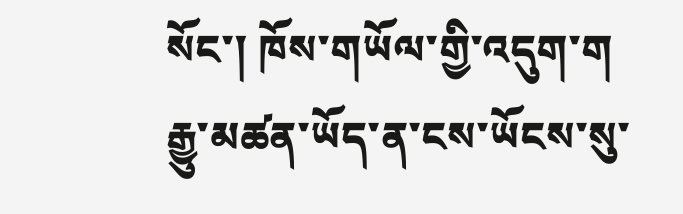སོང་། ཁོས་གཡོལ་གྱི་འདུག་ག རྒྱུ་མཚན་ཡོད་ན་ངས་ཡོངས་སུ་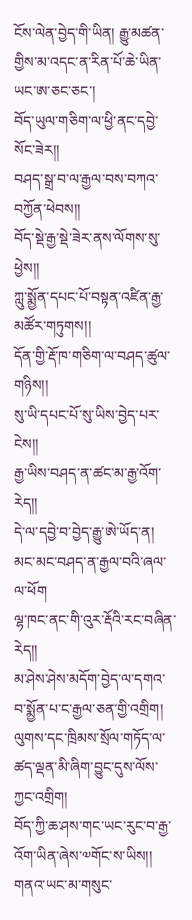ངོས་ལེན་བྱེད་གི་ཡིན། རྒྱུ་མཚན་གྱིས་མ་འདང་ན་རིན་པོ་ཆེ་ཡིན་ཡང་ཨ་ཅང་ཅང་།
བོད་ཡུལ་གཅིག་ལ་ཕྱི་ནང་དབྱེ་སོང་ཟེར།།
བཤད་སྒྲ་བ་ལ་རྒྱལ་བས་བཀའ་བཀྱོན་ཕེབས།།
བོད་སྡེ་རྒྱ་སྡེ་ཟེར་ནས་ལོགས་སུ་ཕྱེས།།
ཀླུ་སྨྱོན་དཔང་པོ་བསྟན་འཛིན་རྒྱ་མཚོར་གཏུགས།།
དོན་གྱི་རྡོ་ཁ་གཅིག་ལ་བཤད་ཚུལ་གཉིས།།
སུ་ཡི་དཔང་པོ་སུ་ཡིས་བྱེད་པར་ངེས།།
རྒྱ་ཡིས་བཤད་ན་ཚང་མ་རྒྱ་འོག་རེད།།
དེ་ལ་དབྱེ་བ་བྱེད་རྒྱུ་ཨེ་ཡོད་ན།
མང་མང་བཤད་ན་རྒྱལ་བའི་ཞལ་ལ་ཕོག
ལྷ་ཁང་ནང་གི་འུར་རྡོའི་རང་བཞིན་རེད།།
མ་ཤེས་ཤེས་མདོག་བྱེད་ལ་དགའ་བ་སྨྱོན་པ་ང་རྒྱལ་ཅན་གྱི་འགྲིག།
ལུགས་དང་ཁྲིམས་སྲོལ་གཏོད་ལ་ཚད་ལྡན་མི་ཞིག་བྱུང་དུས་ལོས་ཀྱང་འགྲིག།
བོད་ཀྱི་ཆ་ཤས་གང་ཡང་རུང་བ་རྒྱ་འོག་ཡིན་ཞེས་༧གོང་ས་ཡིས།།
གནའ་ཡང་མ་གསུང་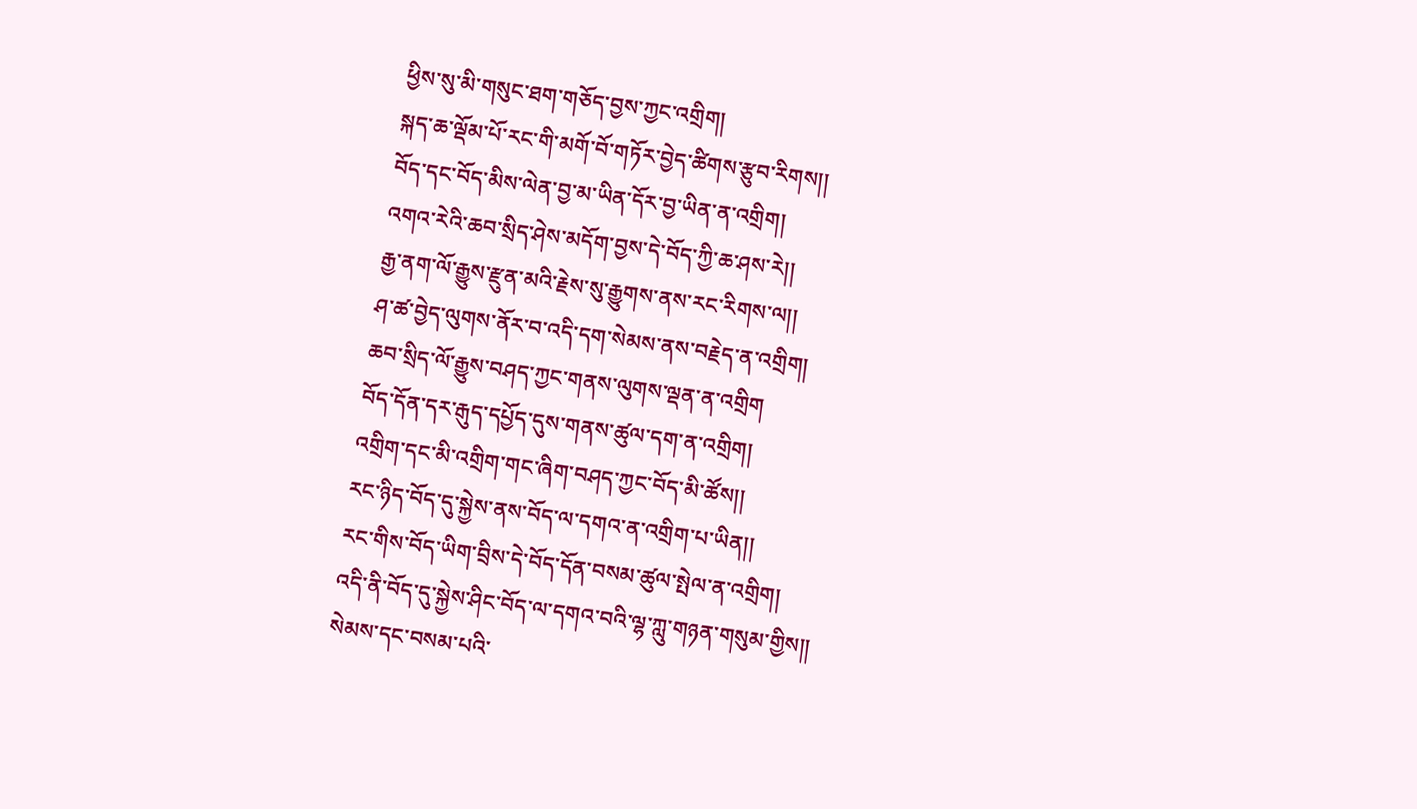ཕྱིས་སུ་མི་གསུང་ཐག་གཅོད་བྱས་ཀྱང་འགྲིག།
སྐད་ཆ་ལྡོམ་པོ་རང་གི་མགོ་བོ་གཏོར་བྱེད་ཚིགས་རྩུབ་རིགས།།
བོད་དང་བོད་མིས་ལེན་བྱ་མ་ཡིན་དོར་བྱ་ཡིན་ན་འགྲིག།
འགའ་རེའི་ཆབ་སྲིད་ཤེས་མདོག་བྱས་དེ་བོད་ཀྱི་ཆ་ཤས་རེ།།
རྒྱ་ནག་ལོ་རྒྱུས་རྫུན་མའི་རྗེས་སུ་རྒྱུགས་ནས་རང་རིགས་ལ།།
ཤ་ཚ་བྱེད་ལུགས་ནོར་བ་འདི་དག་སེམས་ནས་བརྗེད་ན་འགྲིག།
ཆབ་སྲིད་ལོ་རྒྱུས་བཤད་ཀྱང་གནས་ལུགས་ལྡན་ན་འགྲིག
བོད་དོན་དར་རྒུད་དཔྱོད་དུས་གནས་ཚུལ་དག་ན་འགྲིག།
འགྲིག་དང་མི་འགྲིག་གང་ཞིག་བཤད་ཀྱང་བོད་མི་ཚོས།།
རང་ཉིད་བོད་དུ་སྐྱེས་ནས་བོད་ལ་དགའ་ན་འགྲིག་པ་ཡིན།།
རང་གིས་བོད་ཡིག་བྲིས་དེ་བོད་དོན་བསམ་ཚུལ་སྤེལ་ན་འགྲིག།
འདི་ནི་བོད་དུ་སྐྱེས་ཤིང་བོད་ལ་དགའ་བའི་ལྷ་ཀླུ་གཉན་གསུམ་གྱིས།།
སེམས་དང་བསམ་པའི་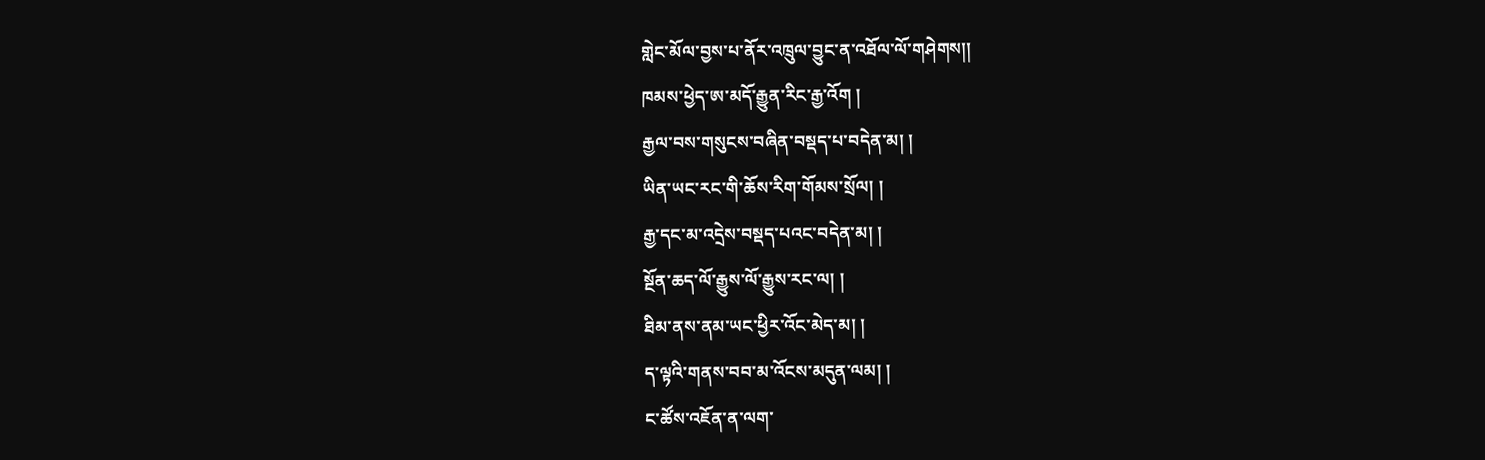གླེང་མོལ་བྱས་པ་ནོར་འཁྲུལ་བྱུང་ན་འཐོལ་ལོ་གཤེགས།།
ཁམས་ཕྱེད་ཨ་མདོ་རྒྱུན་རིང་རྒྱ་འོག །
རྒྱལ་བས་གསུངས་བཞིན་བསྡད་པ་བདེན་མ། །
ཡིན་ཡང་རང་གི་ཆོས་རིག་གོམས་སྲོལ། །
རྒྱ་དང་མ་འདྲེས་བསྡད་པའང་བདེན་མ། །
སྔོན་ཆད་ལོ་རྒྱུས་ལོ་རྒྱུས་རང་ལ། །
ཐིམ་ནས་ནམ་ཡང་ཕྱིར་འོང་མེད་མ། །
ད་ལྟའི་གནས་བབ་མ་འོངས་མདུན་ལམ། །
ང་ཚོས་འཇོན་ན་ལག་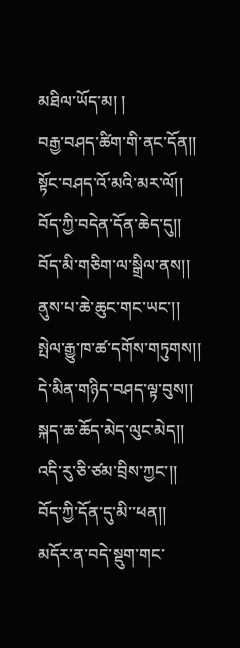མཐིལ་ཡོད་མ། །
བརྒྱ་བཤད་ཚིག་གི་ནང་དོན།།
སྟོང་བཤད་འོ་མའི་མར་ལོ།།
བོད་ཀྱི་བདེན་དོན་ཆེད་དུ།།
བོད་མི་གཅིག་ལ་སྒྲིལ་ནས།།
ནུས་པ་ཆེ་ཆུང་གང་ཡང་།།
སྤེལ་རྒྱུ་ཁ་ཚ་དགོས་གཏུགས།།
དེ་མིན་གཉིད་བཤད་ལྟ་བུས།།
སྐད་ཆ་ཆོད་མེད་ལུང་མེད།།
འདི་རུ་ཅི་ཙམ་བྲིས་ཀྱང་།།
བོད་ཀྱི་དོན་དུ་མི་་ཕན།།
མདོར་ན་བདེ་སྡུག་གང་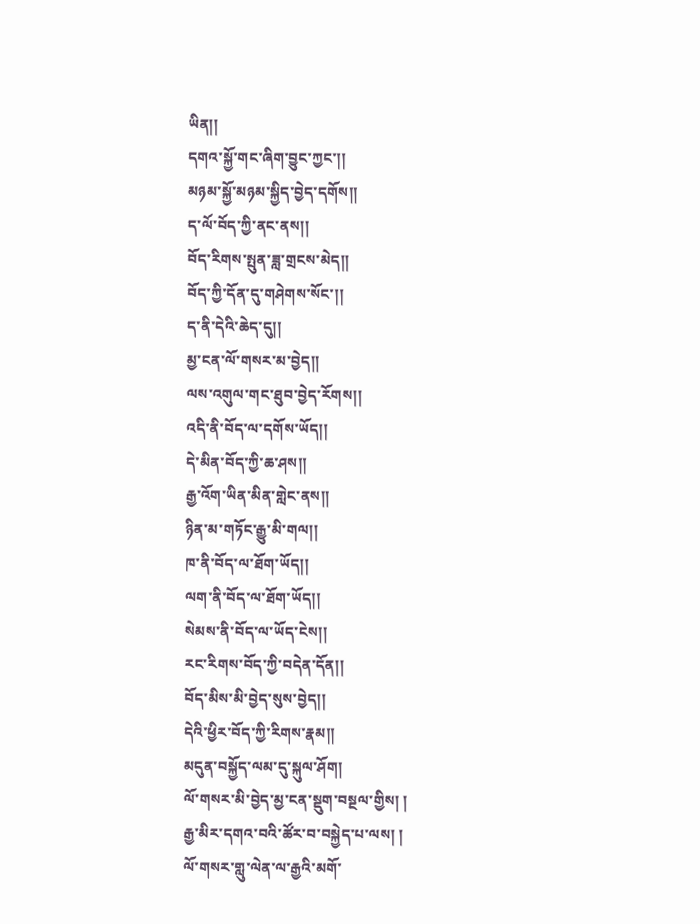ཡིན།།
དགའ་སྐྱོ་གང་ཞིག་བྱུང་ཀྱང་།།
མཉམ་སྐྱོ་མཉམ་སྐྱིད་བྱེད་དགོས།།
ད་ལོ་བོད་ཀྱི་ནང་ནས།།
བོད་རིགས་སྤུན་ཟླ་གྲངས་མེད།།
བོད་ཀྱི་དོན་དུ་གཤེགས་སོང་།།
ད་ནི་དེའི་ཆེད་དུ།།
མྱ་ངན་ལོ་གསར་མ་བྱེད།།
ལས་འགུལ་གང་ཐུབ་བྱེད་རོགས།།
འདི་ནི་བོད་ལ་དགོས་ཡོད།།
དེ་མིན་བོད་ཀྱི་ཆ་ཤས༎
རྒྱ་འོག་ཡིན་མིན་གླེང་ནས།།
ཉིན་མ་གཏོང་རྒྱུ་མི་གལ།།
ཁ་ནི་བོད་ལ་ཐོག་ཡོད།།
ལག་ནི་བོད་ལ་ཐོག་ཡོད།།
སེམས་ནི་བོད་ལ་ཡོད་ངེས།།
རང་རིགས་བོད་ཀྱི་བདེན་དོན།།
བོད་མིས་མི་བྱེད་སུས་བྱེད།།
དེའི་ཕྱིར་བོད་ཀྱི་རིགས་རྣམ།།
མདུན་བསྐྱོད་ལམ་དུ་སྐུལ་ཤོག།
ལོ་གསར་མི་བྱེད་མྱ་ངན་སྡུག་བསྔལ་གྱིས། །
རྒྱ་མིར་དགའ་བའི་ཚོར་བ་བསྐྱེད་པ་ལས། །
ལོ་གསར་གླུ་ལེན་ལ་རྒྱའི་མགོ་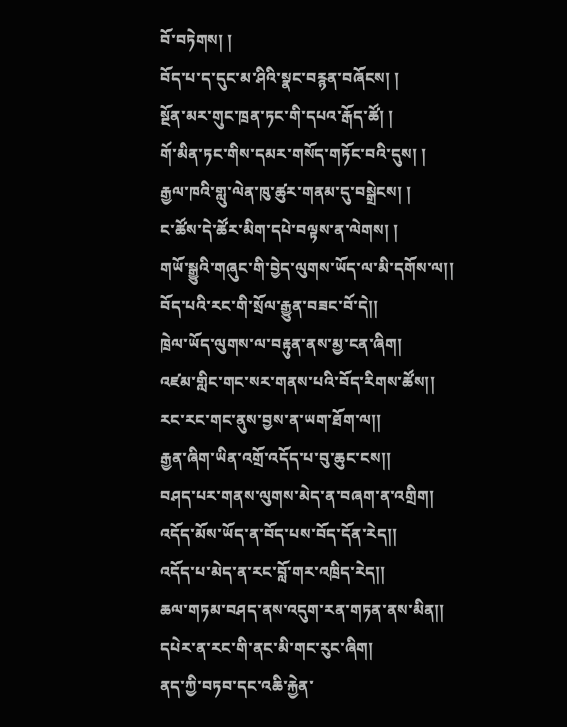བོ་བཏེགས། །
བོད་པ་ད་དུང་མ་ཤིའི་སྣང་བརྙན་བཞོངས། །
སྔོན་མར་གུང་ཁྲན་ཏང་གི་དཔའ་རྒོད་ཚོ། །
གོ་མིན་ཏང་གིས་དམར་གསོད་གཏོང་བའི་དུས། །
རྒྱལ་ཁའི་གླུ་ལེན་ཁུ་ཚུར་གནམ་དུ་བསྒྲེངས། །
ང་ཚོས་དེ་ཚོར་མིག་དཔེ་བལྟས་ན་ལེགས། །
གཡོ་སྒྱུའི་གཞུང་གི་བྱེད་ལུགས་ཡོད་ལ་མི་དགོས་ལ།།
བོད་པའི་རང་གི་སྲོལ་རྒྱུན་བཟང་བོ་དེ།།
ཁྲེལ་ཡོད་ལུགས་ལ་བརྟུན་ནས་མྱ་ངན་ཞིག།
འཛམ་གླིང་གང་སར་གནས་པའི་བོད་རིགས་ཚོས།།
རང་རང་གང་ནུས་བྱས་ན་ཡག་ཐོག་ལ།།
རྒྱན་ཞིག་ཡིན་འགྲོ་འདོད་པ་བུ་ཆུང་ངས།།
བཤད་པར་གནས་ལུགས་མེད་ན་བཞག་ན་འགྲིག།
འདོད་མོས་ཡོད་ན་བོད་པས་བོད་དོན་རེད།།
འདོད་པ་མེད་ན་རང་བློ་གར་འཁྲིད་རེད།།
ཆལ་གཏམ་བཤད་ནས་འདུག་རན་གཏན་ནས་མིན།།
དཔེར་ན་རང་གི་ནང་མི་གང་རུང་ཞིག།
ནད་ཀྱི་བཏབ་དང་འཆི་རྐྱེན་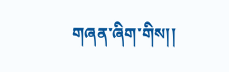གཞན་ཞིག་གིས།།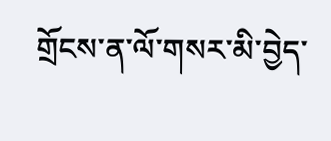གྲོངས་ན་ལོ་གསར་མི་བྱེད་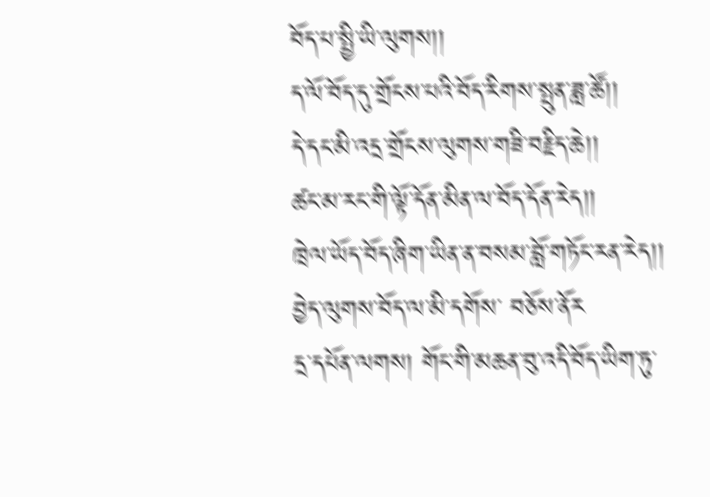བོད་པ་སྤྱི་ཡི་ལུགས།།
ད་ལོ་བོད་དུ་གྲོངས་པའི་བོད་རིགས་སྤུན་ཟླ་ཚོ།།
དེ་དང་མི་འདྲ་གྲོངས་ལུགས་གཟི་བརྗིད་ཆེ།།
ཚང་མ་རང་གི་ལྟོ་དོན་མིན་ལ་བོད་དོན་རེད།།
ཁྲེལ་ཡོད་བོད་ཞིག་ཡིན་ན་བསམ་བློ་གཏོང་རན་རེད།།
བྱེད་ལུགས་བོད་ལ་མི་དགོས་ བཅོས་ནོར
དྲ་དཔོན་ལགས། གོང་གི་མཆན་བུ་འདི་བོད་ཡིག་ཏུ་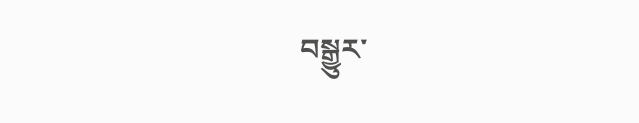བསྒྱུར་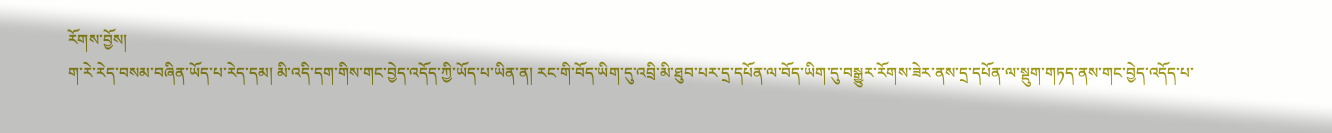རོགས་བྱོས།
ག་རེ་རེད་བསམ་བཞིན་ཡོད་པ་རེད་དམ། མི་འདི་དག་གིས་གང་བྱེད་འདོད་ཀྱི་ཡོད་པ་ཡིན་ན། རང་གི་བོད་ཡིག་དུ་འབྲི་མི་ཐུབ་པར་དྲ་དཔོན་ལ་བོད་ཡིག་དུ་བསྒྱུར་རོགས་ཟེར་ནས་དྲ་དཔོན་ལ་སྡུག་གཏད་ནས་གང་བྱེད་འདོད་པ་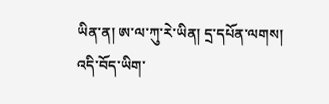ཡིན་ན། ཨ་ལ་ཀུ་རེ་ཡིན། དྲ་དཔོན་ལགས། འདི་བོད་ཡིག་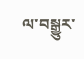ལ་བསྒྱུར་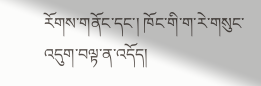རོགས་གནོང་དང་། ཁོང་གི་ག་རེ་གསུང་འདུག་བལྟ་ན་འདོད།